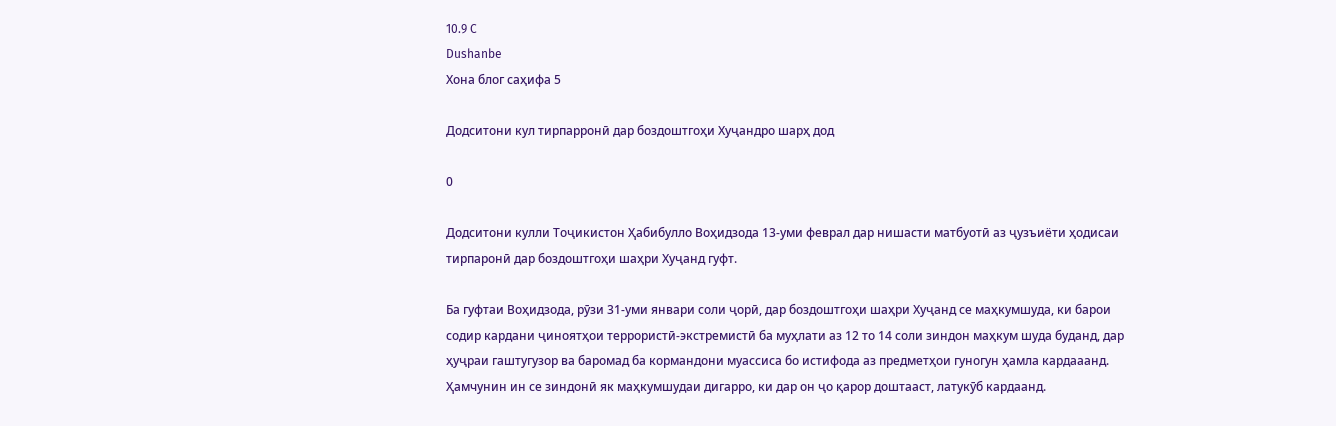10.9 C
Dushanbe
Хона блог саҳифа 5

Додситони кул тирпарронӣ дар боздоштгоҳи Хуҷандро шарҳ дод

0

Додситони кулли Тоҷикистон Ҳабибулло Воҳидзода 13-уми феврал дар нишасти матбуотӣ аз ҷузъиёти ҳодисаи тирпаронӣ дар боздоштгоҳи шаҳри Хуҷанд гуфт.

Ба гуфтаи Воҳидзода, рӯзи 31-уми январи соли ҷорӣ, дар боздоштгоҳи шаҳри Хуҷанд се маҳкумшуда, ки барои содир кардани ҷиноятҳои террористӣ-экстремистӣ ба муҳлати аз 12 то 14 соли зиндон маҳкум шуда буданд, дар ҳуҷраи гаштугузор ва баромад ба кормандони муассиса бо истифода аз предметҳои гуногун ҳамла кардааанд. Ҳамчунин ин се зиндонӣ як маҳкумшудаи дигарро, ки дар он ҷо қарор доштааст, латукӯб кардаанд.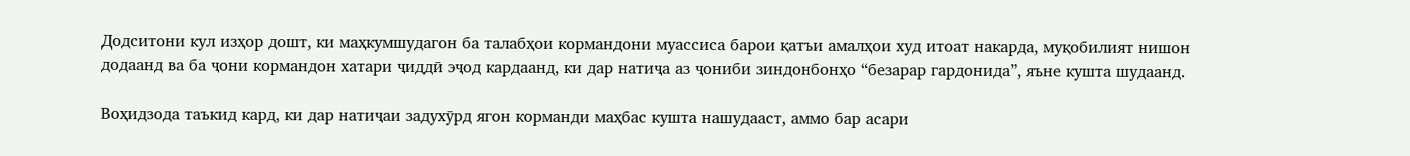Додситони кул изҳор дошт, ки маҳкумшудагон ба талабҳои кормандони муассиса барои қатъи амалҳои худ итоат накарда, муқобилият нишон додаанд ва ба ҷони кормандон хатари ҷиддӣ эҷод кардаанд, ки дар натиҷа аз ҷониби зиндонбонҳо “безарар гардонида”, яъне кушта шудаанд.

Воҳидзода таъкид кард, ки дар натиҷаи задухӯрд ягон корманди маҳбас кушта нашудааст, аммо бар асари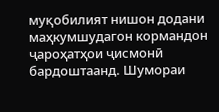муқобилият нишон додани маҳкумшудагон кормандон ҷароҳатҳои ҷисмонӣ бардоштаанд. Шумораи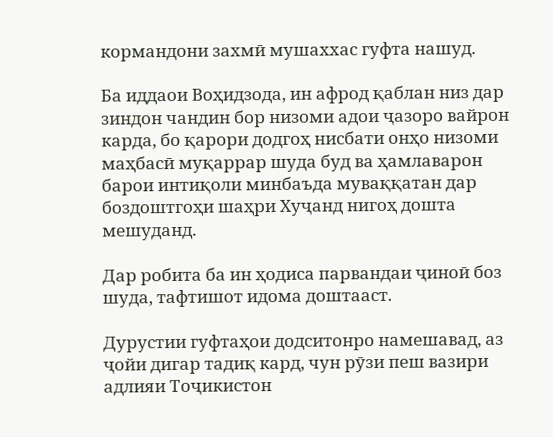кормандони захмӣ мушаххас гуфта нашуд.

Ба иддаои Воҳидзода, ин афрод қаблан низ дар зиндон чандин бор низоми адои ҷазоро вайрон карда, бо қарори додгоҳ нисбати онҳо низоми маҳбасӣ муқаррар шуда буд ва ҳамлаварон барои интиқоли минбаъда муваққатан дар боздоштгоҳи шаҳри Хуҷанд нигоҳ дошта мешуданд.

Дар робита ба ин ҳодиса парвандаи ҷиноӣ боз шуда, тафтишот идома доштааст.

Дурустии гуфтаҳои додситонро намешавад, аз ҷойи дигар тадиқ кард, чун рӯзи пеш вазири адлияи Тоҷикистон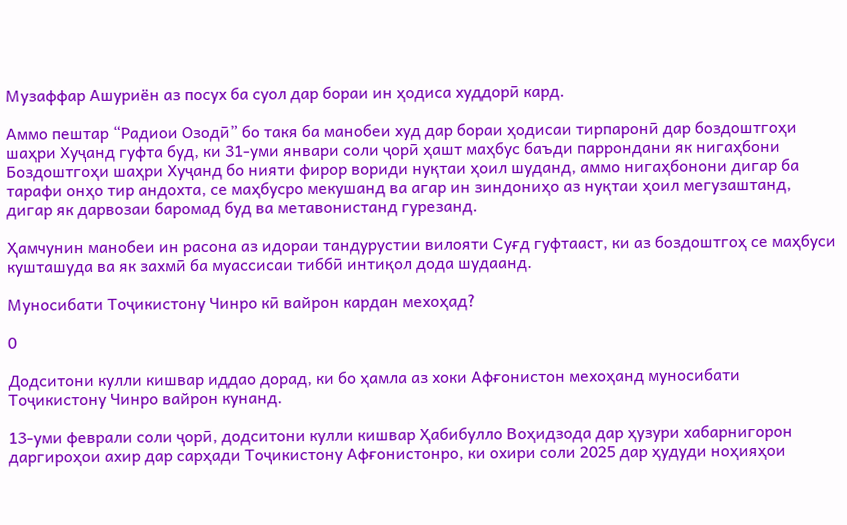Музаффар Ашуриён аз посух ба суол дар бораи ин ҳодиса худдорӣ кард.

Аммо пештар “Радиои Озодӣ” бо такя ба манобеи худ дар бораи ҳодисаи тирпаронӣ дар боздоштгоҳи шаҳри Хуҷанд гуфта буд, ки 31-уми январи соли ҷорӣ ҳашт маҳбус баъди паррондани як нигаҳбони Боздоштгоҳи шаҳри Хуҷанд бо нияти фирор вориди нуқтаи ҳоил шуданд, аммо нигаҳбонони дигар ба тарафи онҳо тир андохта, се маҳбусро мекушанд ва агар ин зиндониҳо аз нуқтаи ҳоил мегузаштанд, дигар як дарвозаи баромад буд ва метавонистанд гурезанд.

Ҳамчунин манобеи ин расона аз идораи тандурустии вилояти Суғд гуфтааст, ки аз боздоштгоҳ се маҳбуси кушташуда ва як захмӣ ба муассисаи тиббӣ интиқол дода шудаанд.

Муносибати Тоҷикистону Чинро кӣ вайрон кардан мехоҳад?

0

Додситони кулли кишвар иддао дорад, ки бо ҳамла аз хоки Афғонистон мехоҳанд муносибати Тоҷикистону Чинро вайрон кунанд.

13-уми феврали соли ҷорӣ, додситони кулли кишвар Ҳабибулло Воҳидзода дар ҳузури хабарнигорон даргироҳои ахир дар сарҳади Тоҷикистону Афғонистонро, ки охири соли 2025 дар ҳудуди ноҳияҳои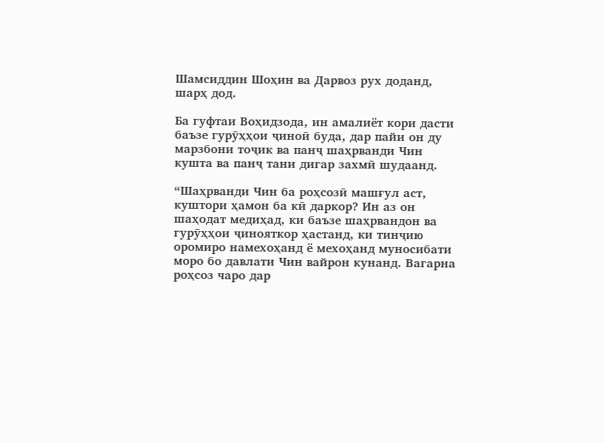Шамсиддин Шоҳин ва Дарвоз рух доданд, шарҳ дод.

Ба гуфтаи Воҳидзода, ин амалиёт кори дасти баъзе гурӯҳҳои ҷиноӣ буда, дар пайи он ду марзбони тоҷик ва панҷ шаҳрванди Чин кушта ва панҷ тани дигар захмӣ шудаанд.

“Шаҳрванди Чин ба роҳсозӣ машғул аст, куштори ҳамон ба кӣ даркор? Ин аз он шаҳодат медиҳад, ки баъзе шаҳрвандон ва гурӯҳҳои ҷинояткор ҳастанд, ки тинҷию оромиро намехоҳанд ё мехоҳанд муносибати моро бо давлати Чин вайрон кунанд. Вагарна роҳсоз чаро дар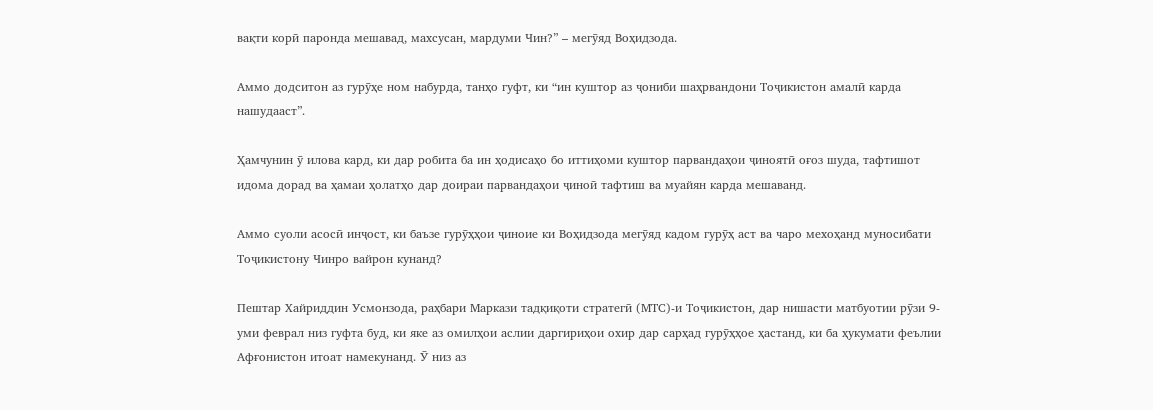вақти корӣ паронда мешавад, махсусан, мардуми Чин?” – мегӯяд Воҳидзода.

Аммо додситон аз гурӯҳе ном набурда, танҳо гуфт, ки “ин куштор аз ҷониби шаҳрвандони Тоҷикистон амалӣ карда нашудааст”.

Ҳамчунин ӯ илова кард, ки дар робита ба ин ҳодисаҳо бо иттиҳоми куштор парвандаҳои ҷиноятӣ оғоз шуда, тафтишот идома дорад ва ҳамаи ҳолатҳо дар доираи парвандаҳои ҷиноӣ тафтиш ва муайян карда мешаванд.

Аммо суоли асосӣ инҷост, ки баъзе гурӯҳҳои ҷиноие ки Воҳидзода мегӯяд кадом гурӯҳ аст ва чаро мехоҳанд муносибати Тоҷикистону Чинро вайрон кунанд?

Пештар Хайриддин Усмонзода, раҳбари Маркази тадқиқоти стратегӣ (МТС)-и Тоҷикистон, дар нишасти матбуотии рӯзи 9-уми феврал низ гуфта буд, ки яке аз омилҳои аслии даргириҳои охир дар сарҳад гурӯҳҳое ҳастанд, ки ба ҳукумати феълии Афғонистон итоат намекунанд. Ӯ низ аз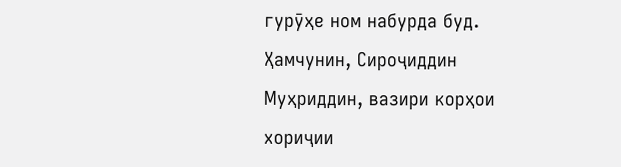гурӯҳе ном набурда буд. Ҳамчунин, Сироҷиддин Муҳриддин, вазири корҳои хориҷии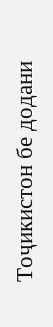Тоҷикистон бе додани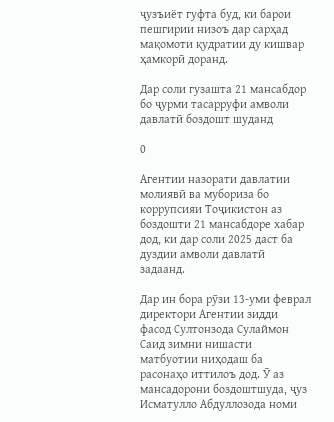ҷузъиёт гуфта буд, ки барои пешгирии низоъ дар сарҳад мақомоти қудратии ду кишвар ҳамкорӣ доранд.

Дар соли гузашта 21 мансабдор бо ҷурми тасарруфи амволи давлатӣ боздошт шуданд

0

Агентии назорати давлатии молиявӣ ва мубориза бо коррупсияи Тоҷикистон аз боздошти 21 мансабдоре хабар дод, ки дар соли 2025 даст ба дуздии амволи давлатӣ задаанд.

Дар ин бора рӯзи 13-уми феврал директори Агентии зидди фасод Султонзода Сулаймон Саид зимни нишасти матбуотии ниҳодаш ба расонаҳо иттилоъ дод. Ӯ аз мансадорони боздоштшуда, ҷуз Исматулло Абдуллозода номи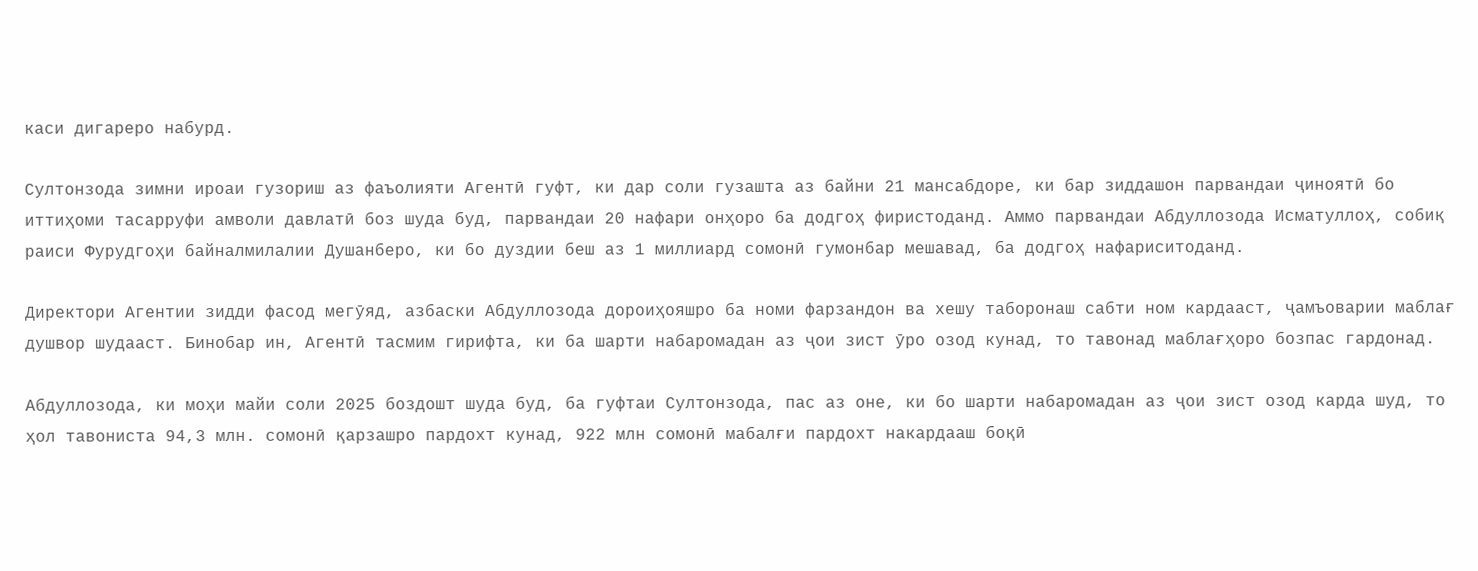каси дигареро набурд.

Султонзода зимни ироаи гузориш аз фаъолияти Агентӣ гуфт, ки дар соли гузашта аз байни 21 мансабдоре, ки бар зиддашон парвандаи ҷиноятӣ бо иттиҳоми тасарруфи амволи давлатӣ боз шуда буд, парвандаи 20 нафари онҳоро ба додгоҳ фиристоданд. Аммо парвандаи Абдуллозода Исматуллоҳ, собиқ раиси Фурудгоҳи байналмилалии Душанберо, ки бо дуздии беш аз 1 миллиард сомонӣ гумонбар мешавад, ба додгоҳ нафариситоданд.

Директори Агентии зидди фасод мегӯяд, азбаски Абдуллозода дороиҳояшро ба номи фарзандон ва хешу таборонаш сабти ном кардааст, ҷамъоварии маблағ душвор шудааст. Бинобар ин, Агентӣ тасмим гирифта, ки ба шарти набаромадан аз ҷои зист ӯро озод кунад, то тавонад маблағҳоро бозпас гардонад.

Абдуллозода, ки моҳи майи соли 2025 боздошт шуда буд, ба гуфтаи Султонзода, пас аз оне, ки бо шарти набаромадан аз ҷои зист озод карда шуд, то ҳол тавониста 94,3 млн. сомонӣ қарзашро пардохт кунад, 922 млн сомонӣ мабалғи пардохт накардааш боқӣ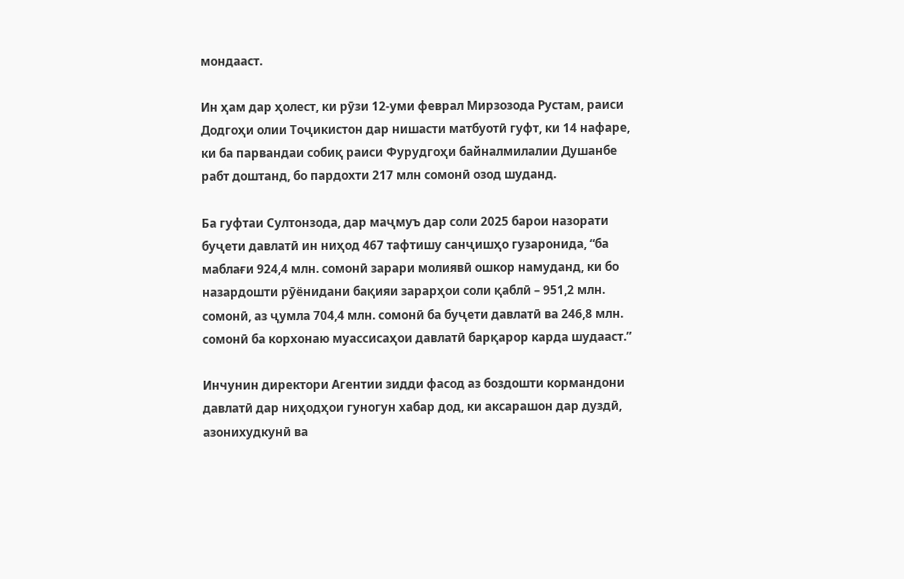мондааст.

Ин ҳам дар ҳолест, ки рӯзи 12-уми феврал Мирзозода Рустам, раиси Додгоҳи олии Тоҷикистон дар нишасти матбуотӣ гуфт, ки 14 нафаре, ки ба парвандаи собиқ раиси Фурудгоҳи байналмилалии Душанбе рабт доштанд, бо пардохти 217 млн сомонӣ озод шуданд.

Ба гуфтаи Султонзода, дар маҷмуъ дар соли 2025 барои назорати буҷети давлатӣ ин ниҳод 467 тафтишу санҷишҳо гузаронида, “ба маблағи 924,4 млн. сомонӣ зарари молиявӣ ошкор намуданд, ки бо назардошти рӯёнидани бақияи зарарҳои соли қаблӣ – 951,2 млн. сомонӣ, аз ҷумла 704,4 млн. сомонӣ ба буҷети давлатӣ ва 246,8 млн. сомонӣ ба корхонаю муассисаҳои давлатӣ барқарор карда шудааст.”

Инчунин директори Агентии зидди фасод аз боздошти кормандони давлатӣ дар ниҳодҳои гуногун хабар дод, ки аксарашон дар дуздӣ, азонихудкунӣ ва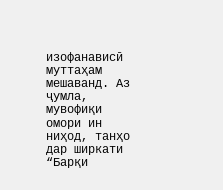изофанависӣ муттаҳам мешаванд. Аз ҷумла, мувофиқи омори ин ниҳод, танҳо дар ширкати “Барқи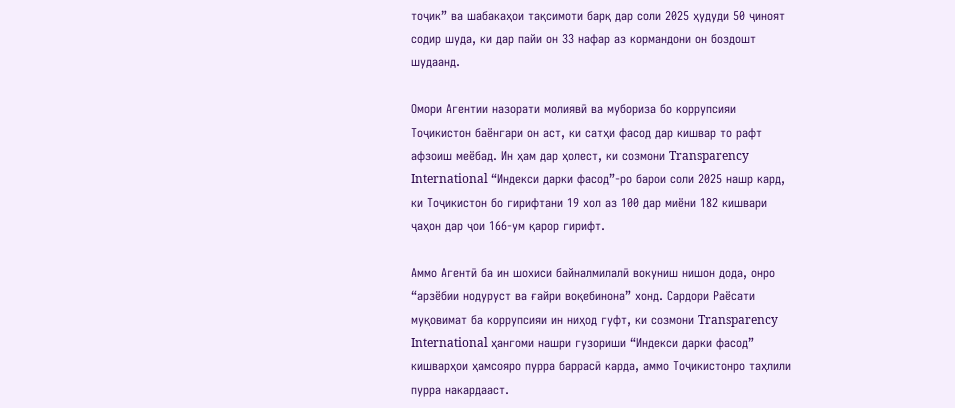тоҷик” ва шабакаҳои тақсимоти барқ дар соли 2025 ҳудуди 50 ҷиноят содир шуда, ки дар пайи он 33 нафар аз кормандони он боздошт шудаанд.

Омори Агентии назорати молиявӣ ва мубориза бо коррупсияи Тоҷикистон баёнгари он аст, ки сатҳи фасод дар кишвар то рафт афзоиш меёбад. Ин ҳам дар ҳолест, ки созмони Transparency International “Индекси дарки фасод”-ро барои соли 2025 нашр кард, ки Тоҷикистон бо гирифтани 19 хол аз 100 дар миёни 182 кишвари ҷаҳон дар ҷои 166-ум қарор гирифт.

Аммо Агентӣ ба ин шохиси байналмилалӣ вокуниш нишон дода, онро “арзёбии нодуруст ва ғайри воқебинона” хонд. Сардори Раёсати муқовимат ба коррупсияи ин ниҳод гуфт, ки созмони Transparency International ҳангоми нашри гузориши “Индекси дарки фасод” кишварҳои ҳамсояро пурра баррасӣ карда, аммо Тоҷикистонро таҳлили пурра накардааст.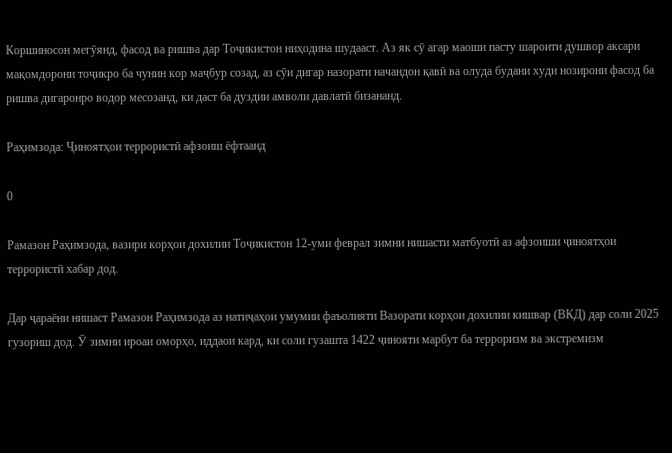Коршиносон мегӯянд, фасод ва ришва дар Тоҷикистон ниҳодина шудааст. Аз як сӯ агар маоши пасту шароити душвор аксари мақомдорони тоҷикро ба чунин кор маҷбур созад, аз сӯи дигар назорати начандон қавӣ ва олуда будани худи нозирони фасод ба ришва дигаронро водор месозанд, ки даст ба дуздии амволи давлатӣ бизананд.

Раҳимзода: Ҷиноятҳои террористӣ афзоиш ёфтаанд

0

Рамазон Раҳимзода, вазири корҳои дохилии Тоҷикистон 12-уми феврал зимни нишасти матбуотӣ аз афзоиши ҷиноятҳои террористӣ хабар дод.

Дар ҷараёни нишаст Рамазон Раҳимзода аз натиҷаҳои умумии фаъолияти Вазорати корҳои дохилии кишвар (ВКД) дар соли 2025 гузориш дод. Ӯ зимни ироаи оморҳо, иддаои кард, ки соли гузашта 1422 ҷинояти марбут ба терроризм ва экстремизм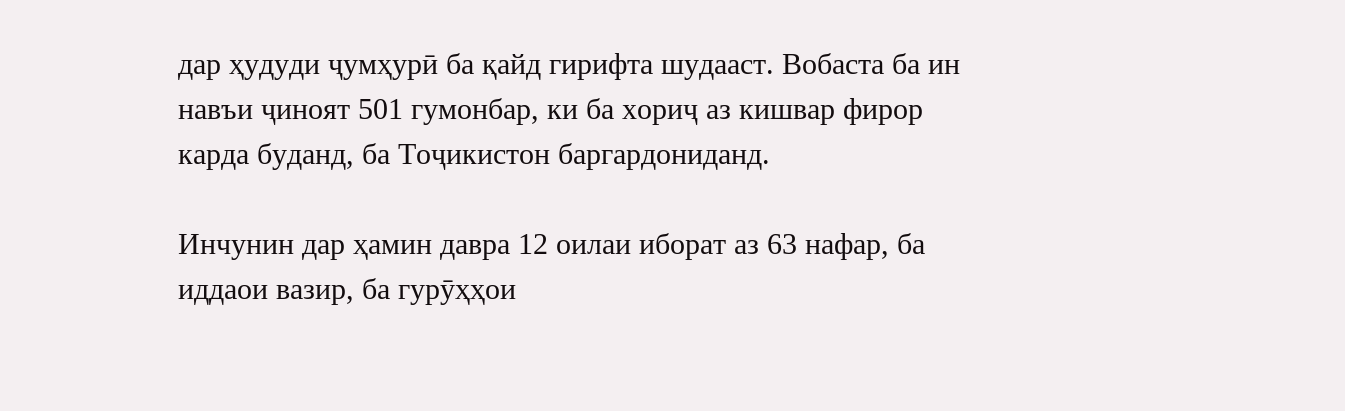дар ҳудуди ҷумҳурӣ ба қайд гирифта шудааст. Вобаста ба ин навъи ҷиноят 501 гумонбар, ки ба хориҷ аз кишвар фирор карда буданд, ба Тоҷикистон баргардониданд.

Инчунин дар ҳамин давра 12 оилаи иборат аз 63 нафар, ба иддаои вазир, ба гурӯҳҳои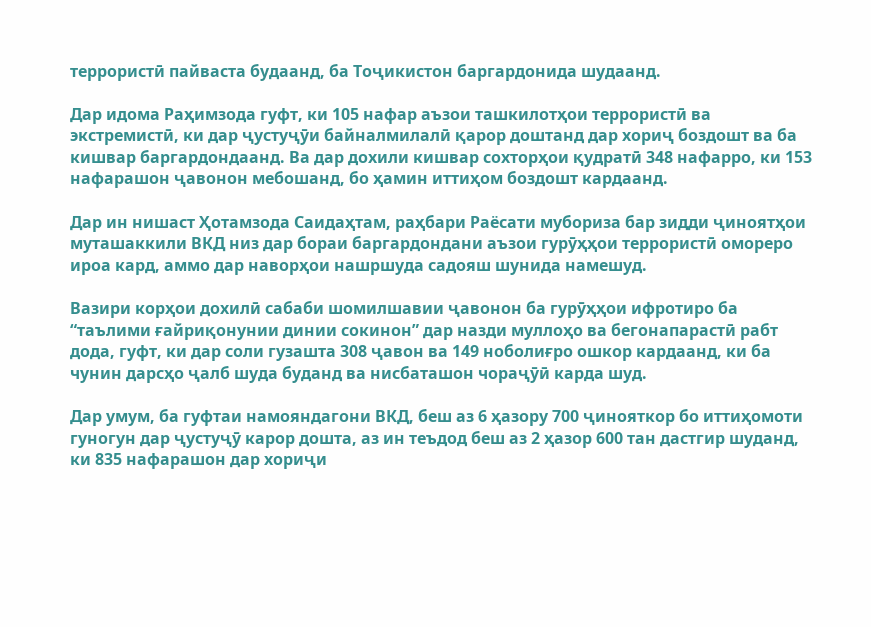террористӣ пайваста будаанд, ба Тоҷикистон баргардонида шудаанд.

Дар идома Раҳимзода гуфт, ки 105 нафар аъзои ташкилотҳои террористӣ ва экстремистӣ, ки дар ҷустуҷӯи байналмилалӣ қарор доштанд дар хориҷ боздошт ва ба кишвар баргардондаанд. Ва дар дохили кишвар сохторҳои қудратӣ 348 нафарро, ки 153 нафарашон ҷавонон мебошанд, бо ҳамин иттиҳом боздошт кардаанд.

Дар ин нишаст Ҳотамзода Саидаҳтам, раҳбари Раёсати мубориза бар зидди ҷиноятҳои муташаккили ВКД низ дар бораи баргардондани аъзои гурӯҳҳои террористӣ омореро ироа кард, аммо дар наворҳои нашршуда садояш шунида намешуд.

Вазири корҳои дохилӣ сабаби шомилшавии ҷавонон ба гурӯҳҳои ифротиро ба “таълими ғайриқонунии динии сокинон” дар назди муллоҳо ва бегонапарастӣ рабт дода, гуфт, ки дар соли гузашта 308 ҷавон ва 149 ноболиғро ошкор кардаанд, ки ба чунин дарсҳо ҷалб шуда буданд ва нисбаташон чораҷӯӣ карда шуд.

Дар умум, ба гуфтаи намояндагони ВКД, беш аз 6 ҳазору 700 ҷинояткор бо иттиҳомоти гуногун дар ҷустуҷӯ карор дошта, аз ин теъдод беш аз 2 ҳазор 600 тан дастгир шуданд, ки 835 нафарашон дар хориҷи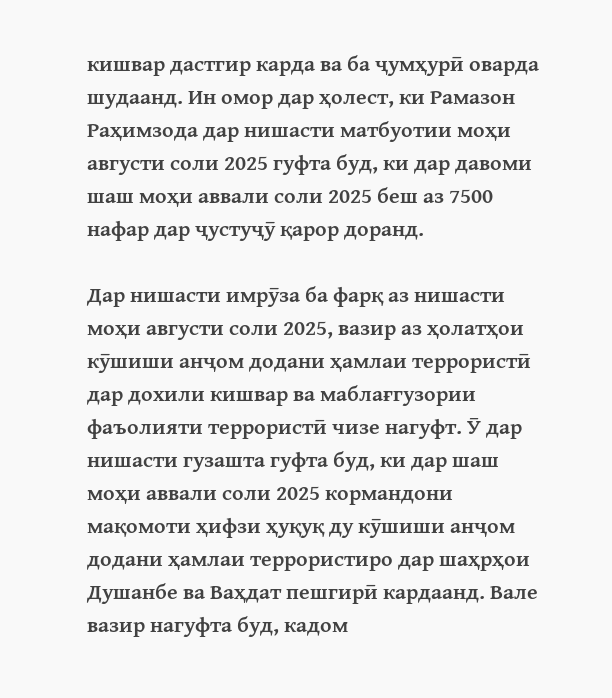кишвар дастгир карда ва ба ҷумҳурӣ оварда шудаанд. Ин омор дар ҳолест, ки Рамазон Раҳимзода дар нишасти матбуотии моҳи августи соли 2025 гуфта буд, ки дар давоми шаш моҳи аввали соли 2025 беш аз 7500 нафар дар ҷустуҷӯ қарор доранд.

Дар нишасти имрӯза ба фарқ аз нишасти моҳи августи соли 2025, вазир аз ҳолатҳои кӯшиши анҷом додани ҳамлаи террористӣ дар дохили кишвар ва маблағгузории фаъолияти террористӣ чизе нагуфт. Ӯ дар нишасти гузашта гуфта буд, ки дар шаш моҳи аввали соли 2025 кормандони мақомоти ҳифзи ҳуқуқ ду кӯшиши анҷом додани ҳамлаи террористиро дар шаҳрҳои Душанбе ва Ваҳдат пешгирӣ кардаанд. Вале вазир нагуфта буд, кадом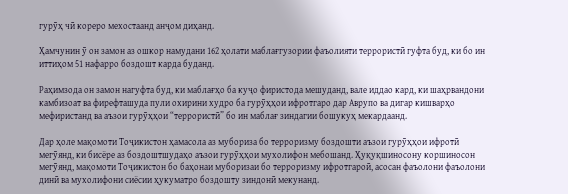гурӯҳ чӣ кореро мехостаанд анҷом диҳанд.

Ҳамчунин ӯ он замон аз ошкор намудани 162 ҳолати маблағгузории фаъолияти террористӣ гуфта буд, ки бо ин иттиҳом 51 нафарро боздошт карда буданд.

Раҳимзода он замон нагуфта буд, ки маблағҳо ба куҷо фиристода мешуданд, вале иддао кард, ки шаҳрвандони камбизоат ва фирефташуда пули охирини худро ба гурӯҳҳои ифротгаро дар Аврупо ва дигар кишварҳо мефиристанд ва аъзои гурӯҳҳои “террористӣ” бо ин маблағ зиндагии бошукуҳ мекардаанд.

Дар ҳоле мақомоти Тоҷикистон ҳамасола аз мубориза бо терроризму боздошти аъзои гурӯҳҳои ифротӣ мегӯянд, ки бисёре аз боздоштшудаҳо аъзои гурӯҳҳои мухолифон мебошанд. Ҳуқуқшиносону коршиносон мегӯянд, мақомоти Тоҷикистон бо баҳонаи муборизаи бо терроризму ифротгароӣ, асосан фаъолони фаъолони динӣ ва мухолифони сиёсии ҳукуматро боздошту зиндонӣ мекунанд.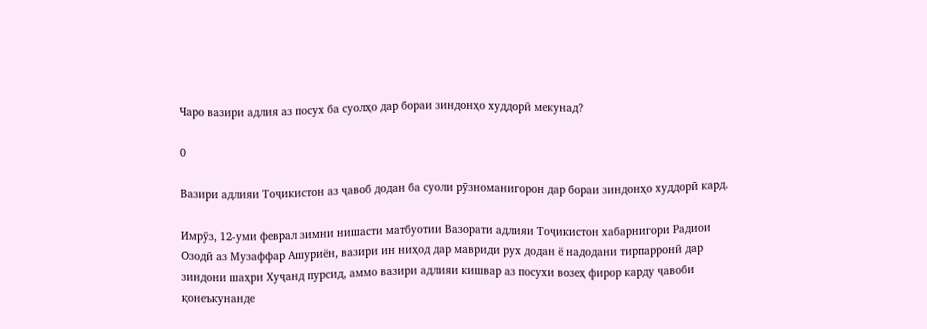Чаро вазири адлия аз посух ба суолҳо дар бораи зиндонҳо худдорӣ мекунад?

0

Вазири адлияи Тоҷикистон аз ҷавоб додан ба суоли рӯзноманигорон дар бораи зиндонҳо худдорӣ кард.

Имрӯз, 12-уми феврал зимни нишасти матбуотии Вазорати адлияи Тоҷикистон хабарнигори Радиои Озодӣ аз Музаффар Ашуриён, вазири ин ниҳод дар мавриди рух додан ё надодани тирпарронӣ дар зиндони шаҳри Хуҷанд пурсид, аммо вазири адлияи кишвар аз посухи возеҳ фирор карду ҷавоби қонеъкунанде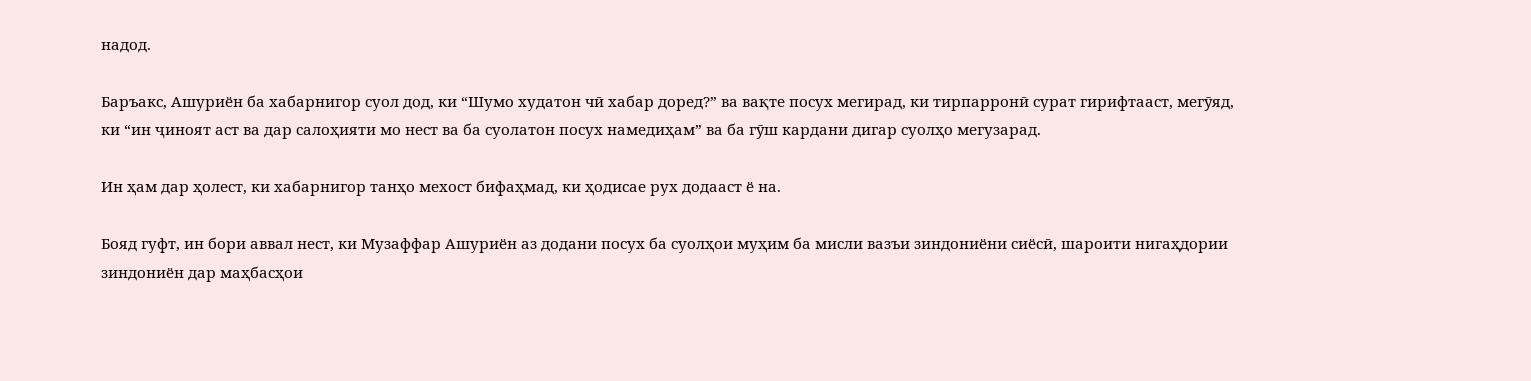надод.

Баръакс, Ашуриён ба хабарнигор суол дод, ки “Шумо худатон чӣ хабар доред?” ва вақте посух мегирад, ки тирпарронӣ сурат гирифтааст, мегӯяд, ки “ин ҷиноят аст ва дар салоҳияти мо нест ва ба суолатон посух намедиҳам” ва ба гӯш кардани дигар суолҳо мегузарад.

Ин ҳам дар ҳолест, ки хабарнигор танҳо мехост бифаҳмад, ки ҳодисае рух додааст ё на.

Бояд гуфт, ин бори аввал нест, ки Музаффар Ашуриён аз додани посух ба суолҳои муҳим ба мисли вазъи зиндониёни сиёсӣ, шароити нигаҳдории зиндониён дар маҳбасҳои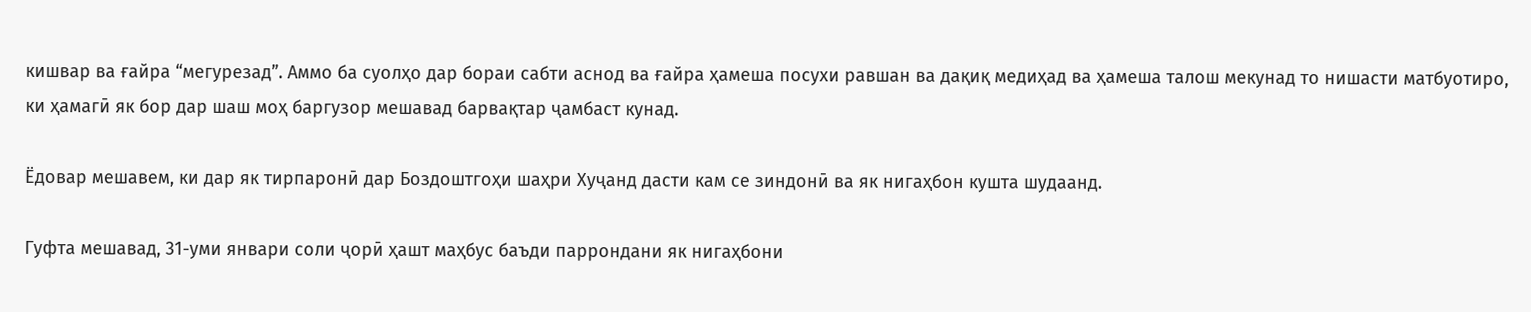кишвар ва ғайра “мегурезад”. Аммо ба суолҳо дар бораи сабти аснод ва ғайра ҳамеша посухи равшан ва дақиқ медиҳад ва ҳамеша талош мекунад то нишасти матбуотиро, ки ҳамагӣ як бор дар шаш моҳ баргузор мешавад барвақтар ҷамбаст кунад.

Ёдовар мешавем, ки дар як тирпаронӣ дар Боздоштгоҳи шаҳри Хуҷанд дасти кам се зиндонӣ ва як нигаҳбон кушта шудаанд.

Гуфта мешавад, 31-уми январи соли ҷорӣ ҳашт маҳбус баъди паррондани як нигаҳбони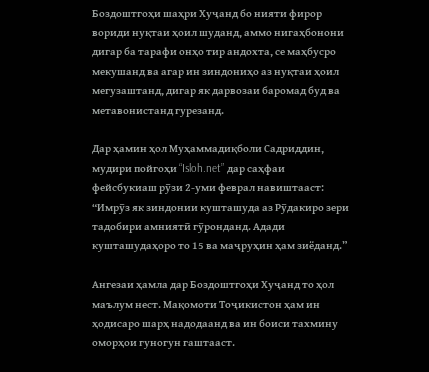Боздоштгоҳи шаҳри Хуҷанд бо нияти фирор вориди нуқтаи ҳоил шуданд, аммо нигаҳбонони дигар ба тарафи онҳо тир андохта, се маҳбусро мекушанд ва агар ин зиндониҳо аз нуқтаи ҳоил мегузаштанд, дигар як дарвозаи баромад буд ва метавонистанд гурезанд.

Дар ҳамин ҳол Муҳаммадиқболи Садриддин, мудири пойгоҳи “Isloh.net” дар саҳфаи фейсбукиаш рӯзи 2-уми феврал навиштааст: “Имрӯз як зиндонии кушташуда аз Рӯдакиро зери тадобири амниятӣ гӯронданд. Адади кушташудаҳоро то 15 ва маҷруҳин ҳам зиёданд.”

Ангезаи ҳамла дар Боздоштгоҳи Хуҷанд то ҳол маълум нест. Мақомоти Тоҷикистон ҳам ин ҳодисаро шарҳ надодаанд ва ин боиси тахмину оморҳои гуногун гаштааст.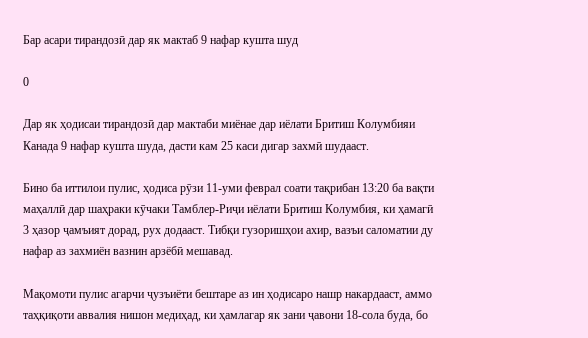Бар асари тирандозӣ дар як мактаб 9 нафар кушта шуд

0

Дар як ҳодисаи тирандозӣ дар мактаби миёнае дар иёлати Бритиш Колумбияи Канада 9 нафар кушта шуда, дасти кам 25 каси дигар захмӣ шудааст.

Бино ба иттилои пулис, ҳодиса рӯзи 11-уми феврал соати тақрибан 13:20 ба вақти маҳаллӣ дар шаҳраки кӯчаки Тамблер-Риҷи иёлати Бритиш Колумбия, ки ҳамагӣ 3 ҳазор ҷамъият дорад, рух додааст. Тибқи гузоришҳои ахир, вазъи саломатии ду нафар аз захмиён вазнин арзёбӣ мешавад.

Мақомоти пулис агарчи ҷузъиёти бештаре аз ин ҳодисаро нашр накардааст, аммо таҳқиқоти аввалия нишон медиҳад, ки ҳамлагар як зани ҷавони 18-сола буда, бо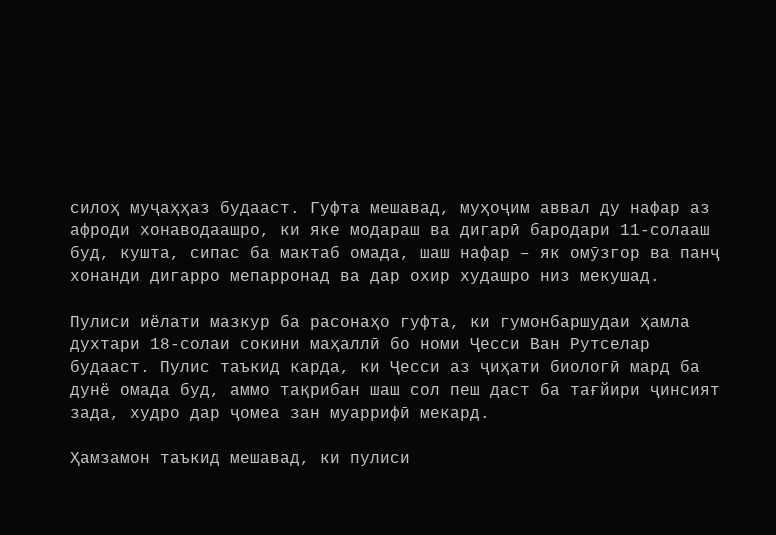силоҳ муҷаҳҳаз будааст. Гуфта мешавад, муҳоҷим аввал ду нафар аз афроди хонаводаашро, ки яке модараш ва дигарӣ бародари 11-солааш буд, кушта, сипас ба мактаб омада, шаш нафар – як омӯзгор ва панҷ хонанди дигарро мепарронад ва дар охир худашро низ мекушад.

Пулиси иёлати мазкур ба расонаҳо гуфта, ки гумонбаршудаи ҳамла духтари 18-солаи сокини маҳаллӣ бо номи Ҷесси Ван Рутселар будааст. Пулис таъкид карда, ки Ҷесси аз ҷиҳати биологӣ мард ба дунё омада буд, аммо тақрибан шаш сол пеш даст ба тағйири ҷинсият зада, худро дар ҷомеа зан муаррифӣ мекард.

Ҳамзамон таъкид мешавад, ки пулиси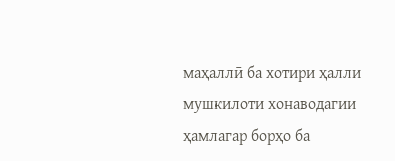маҳаллӣ ба хотири ҳалли мушкилоти хонаводагии ҳамлагар борҳо ба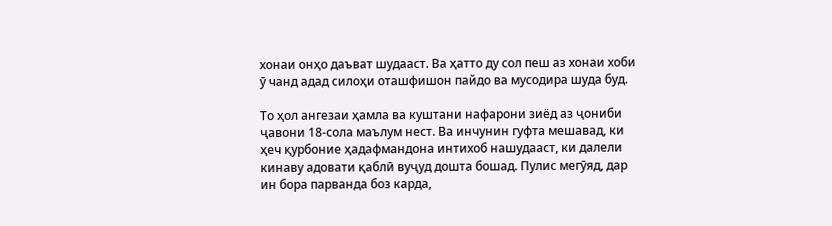хонаи онҳо даъват шудааст. Ва ҳатто ду сол пеш аз хонаи хоби ӯ чанд адад силоҳи оташфишон пайдо ва мусодира шуда буд.

То ҳол ангезаи ҳамла ва куштани нафарони зиёд аз ҷониби ҷавони 18-сола маълум нест. Ва инчунин гуфта мешавад, ки ҳеч қурбоние ҳадафмандона интихоб нашудааст, ки далели кинаву адовати қаблӣ вуҷуд дошта бошад. Пулис мегӯяд, дар ин бора парванда боз карда,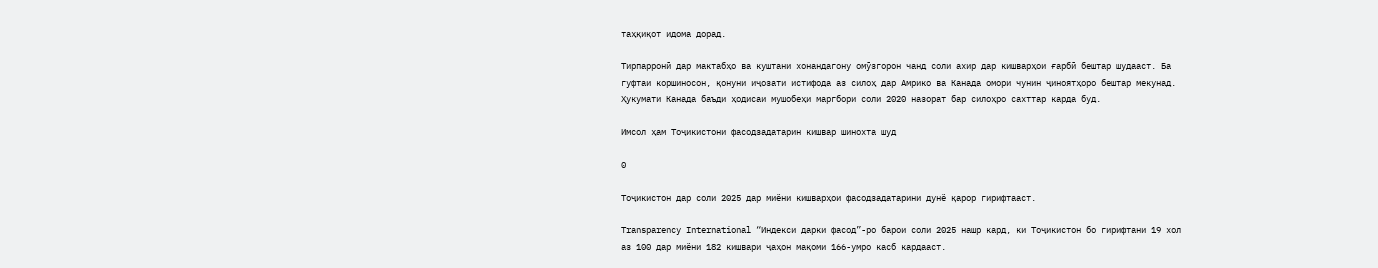таҳқиқот идома дорад.

Тирпарронӣ дар мактабҳо ва куштани хонандагону омӯзгорон чанд соли ахир дар кишварҳои ғарбӣ бештар шудааст. Ба гуфтаи коршиносон, қонуни иҷозати истифода аз силоҳ дар Амрико ва Канада омори чунин ҷиноятҳоро бештар мекунад. Ҳукумати Канада баъди ҳодисаи мушобеҳи маргбори соли 2020 назорат бар силоҳро сахттар карда буд.

Имсол ҳам Тоҷикистони фасодзадатарин кишвар шинохта шуд

0

Тоҷикистон дар соли 2025 дар миёни кишварҳои фасодзадатарини дунё қарор гирифтааст.

Transparency International “Индекси дарки фасод”-ро барои соли 2025 нашр кард, ки Тоҷикистон бо гирифтани 19 хол аз 100 дар миёни 182 кишвари ҷаҳон мақоми 166-умро касб кардааст.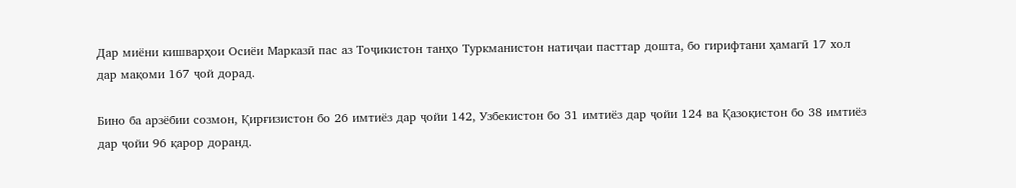Дар миёни кишварҳои Осиёи Марказӣ пас аз Тоҷикистон танҳо Туркманистон натиҷаи пасттар дошта, бо гирифтани ҳамагӣ 17 хол дар мақоми 167 ҷой дорад.

Бино ба арзёбии созмон, Қирғизистон бо 26 имтиёз дар ҷойи 142, Узбекистон бо 31 имтиёз дар ҷойи 124 ва Қазоқистон бо 38 имтиёз дар ҷойи 96 қарор доранд.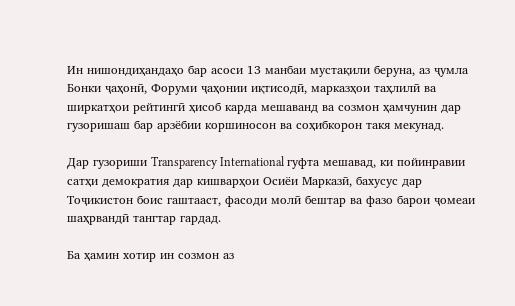Ин нишондиҳандаҳо бар асоси 13 манбаи мустақили беруна, аз ҷумла Бонки ҷаҳонӣ, Форуми ҷаҳонии иқтисодӣ, марказҳои таҳлилӣ ва ширкатҳои рейтингӣ ҳисоб карда мешаванд ва созмон ҳамчунин дар гузоришаш бар арзёбии коршиносон ва соҳибкорон такя мекунад.

Дар гузориши Transparency International гуфта мешавад, ки пойинравии сатҳи демократия дар кишварҳои Осиёи Марказӣ, бахусус дар Тоҷикистон боис гаштааст, фасоди молӣ бештар ва фазо барои ҷомеаи шаҳрвандӣ тангтар гардад.

Ба ҳамин хотир ин созмон аз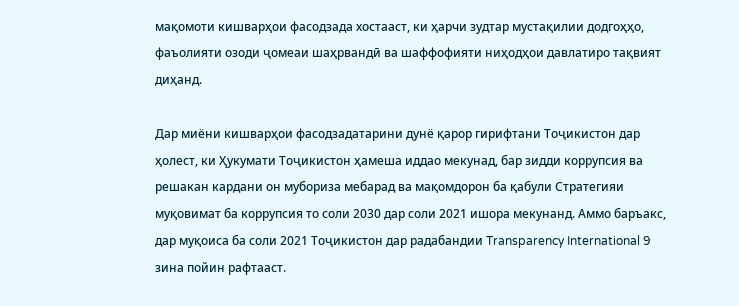мақомоти кишварҳои фасодзада хостааст, ки ҳарчи зудтар мустақилии додгоҳҳо, фаъолияти озоди ҷомеаи шаҳрвандӣ ва шаффофияти ниҳодҳои давлатиро тақвият диҳанд.

Дар миёни кишварҳои фасодзадатарини дунё қарор гирифтани Тоҷикистон дар ҳолест, ки Ҳукумати Тоҷикистон ҳамеша иддао мекунад, бар зидди коррупсия ва решакан кардани он мубориза мебарад ва мақомдорон ба қабули Стратегияи муқовимат ба коррупсия то соли 2030 дар соли 2021 ишора мекунанд. Аммо баръакс, дар муқоиса ба соли 2021 Тоҷикистон дар радабандии Transparency International 9 зина пойин рафтааст.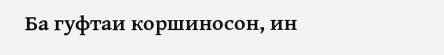Ба гуфтаи коршиносон, ин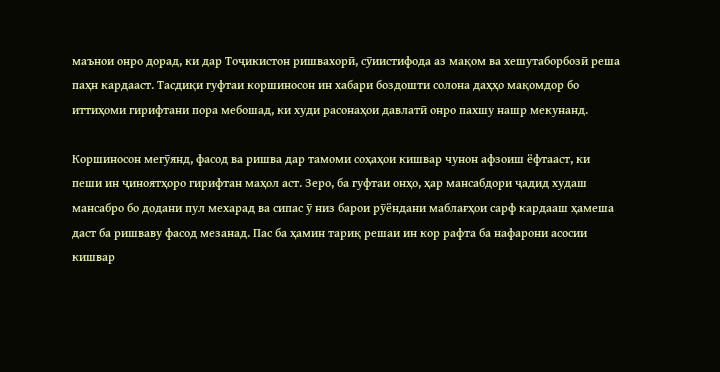маънои онро дорад, ки дар Тоҷикистон ришвахорӣ, сӯиистифода аз мақом ва хешутаборбозӣ реша паҳн кардааст. Тасдиқи гуфтаи коршиносон ин хабари боздошти солона даҳҳо мақомдор бо иттиҳоми гирифтани пора мебошад, ки худи расонаҳои давлатӣ онро пахшу нашр мекунанд.

Коршиносон мегӯянд, фасод ва ришва дар тамоми соҳаҳои кишвар чунон афзоиш ёфтааст, ки пеши ин ҷиноятҳоро гирифтан маҳол аст. Зеро, ба гуфтаи онҳо, ҳар мансабдори ҷадид худаш мансабро бо додани пул мехарад ва сипас ӯ низ барои рӯёндани маблағҳои сарф кардааш ҳамеша даст ба ришваву фасод мезанад. Пас ба ҳамин тариқ решаи ин кор рафта ба нафарони асосии кишвар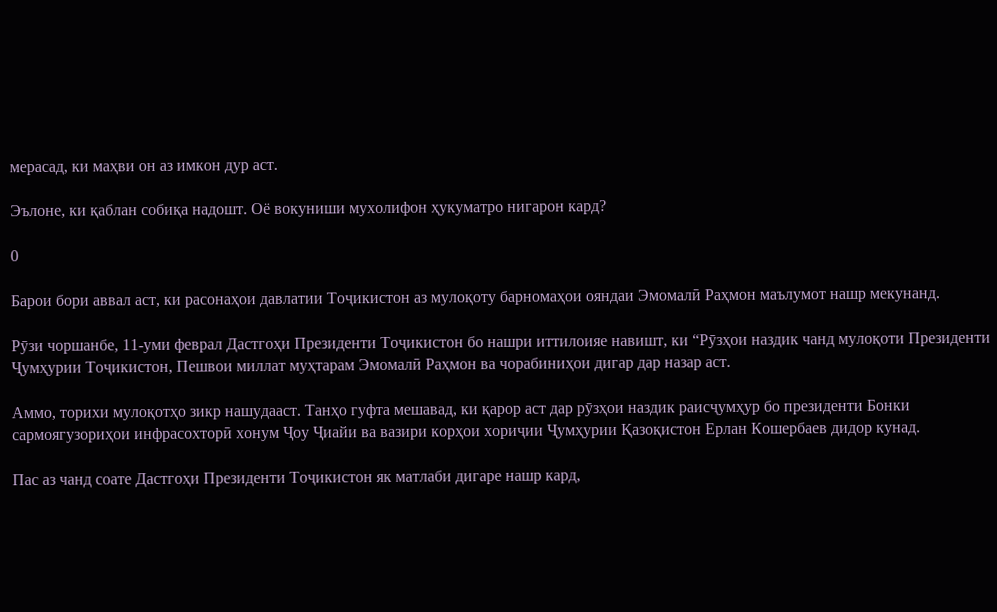мерасад, ки маҳви он аз имкон дур аст.

Эълоне, ки қаблан собиқа надошт. Оё вокуниши мухолифон ҳукуматро нигарон кард?

0

Барои бори аввал аст, ки расонаҳои давлатии Тоҷикистон аз мулоқоту барномаҳои ояндаи Эмомалӣ Раҳмон маълумот нашр мекунанд.

Рӯзи чоршанбе, 11-уми феврал Дастгоҳи Президенти Тоҷикистон бо нашри иттилоияе навишт, ки “Рӯзҳои наздик чанд мулоқоти Президенти Ҷумҳурии Тоҷикистон, Пешвои миллат муҳтарам Эмомалӣ Раҳмон ва чорабиниҳои дигар дар назар аст.

Аммо, торихи мулоқотҳо зикр нашудааст. Танҳо гуфта мешавад, ки қарор аст дар рӯзҳои наздик раисҷумҳур бо президенти Бонки сармоягузориҳои инфрасохторӣ хонум Ҷоу Ҷиайи ва вазири корҳои хориҷии Ҷумҳурии Қазоқистон Ерлан Кошербаев дидор кунад.

Пас аз чанд соате Дастгоҳи Президенти Тоҷикистон як матлаби дигаре нашр кард,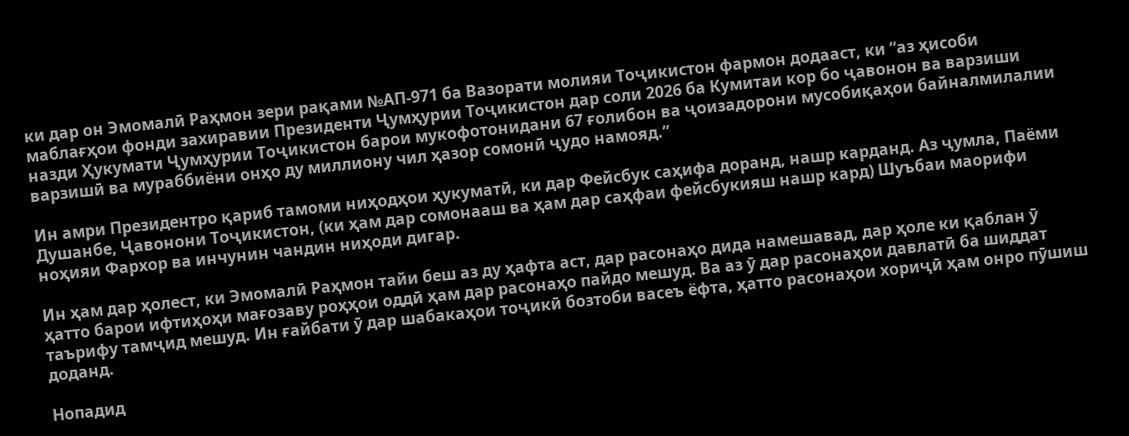ки дар он Эмомалӣ Раҳмон зери рақами №АП-971 ба Вазорати молияи Тоҷикистон фармон додааст, ки “аз ҳисоби маблағҳои фонди захиравии Президенти Ҷумҳурии Тоҷикистон дар соли 2026 ба Кумитаи кор бо ҷавонон ва варзиши назди Ҳукумати Ҷумҳурии Тоҷикистон барои мукофотонидани 67 ғолибон ва ҷоизадорони мусобиқаҳои байналмилалии варзишӣ ва мураббиёни онҳо ду миллиону чил ҳазор сомонӣ ҷудо намояд.”

Ин амри Президентро қариб тамоми ниҳодҳои ҳукуматӣ, ки дар Фейсбук саҳифа доранд, нашр карданд. Аз ҷумла, Паёми Душанбе, Ҷавонони Тоҷикистон, (ки ҳам дар сомонааш ва ҳам дар саҳфаи фейсбукияш нашр кард) Шуъбаи маорифи ноҳияи Фархор ва инчунин чандин ниҳоди дигар.

Ин ҳам дар ҳолест, ки Эмомалӣ Раҳмон тайи беш аз ду ҳафта аст, дар расонаҳо дида намешавад, дар ҳоле ки қаблан ӯ ҳатто барои ифтиҳоҳи мағозаву роҳҳои оддӣ ҳам дар расонаҳо пайдо мешуд. Ва аз ӯ дар расонаҳои давлатӣ ба шиддат таърифу тамҷид мешуд. Ин ғайбати ӯ дар шабакаҳои тоҷикӣ бозтоби васеъ ёфта, ҳатто расонаҳои хориҷӣ ҳам онро пӯшиш доданд.

Нопадид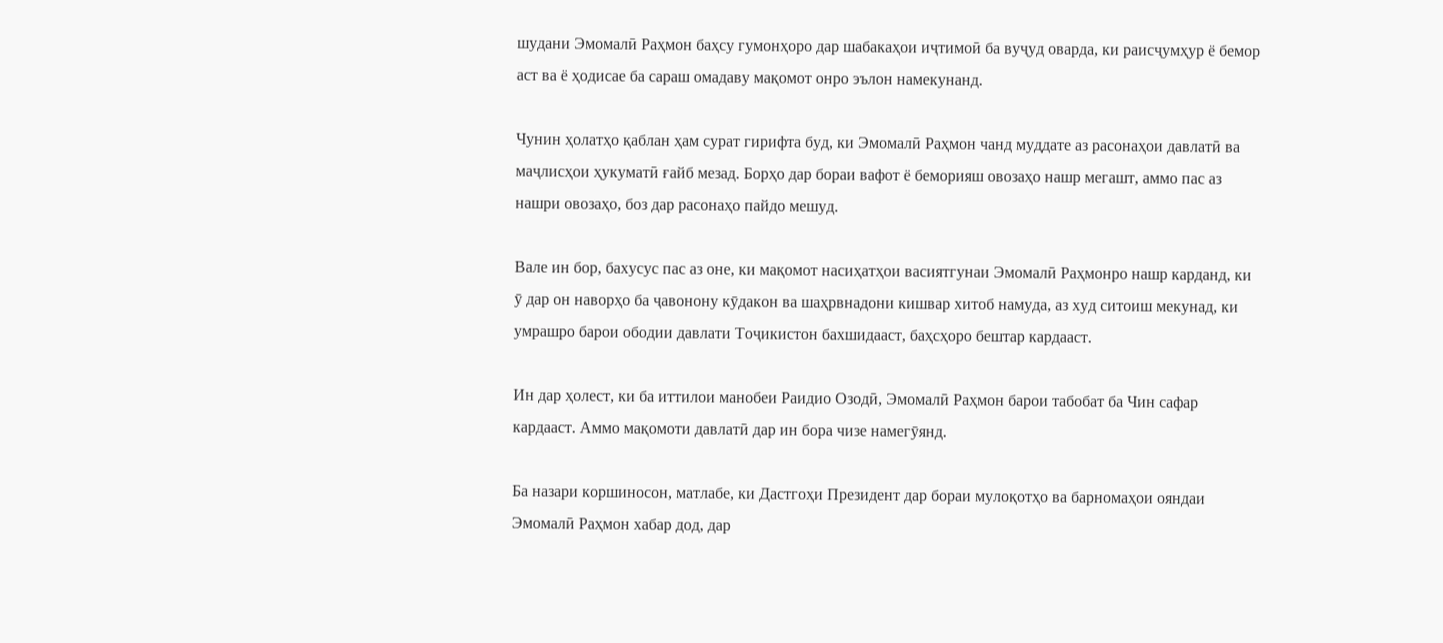шудани Эмомалӣ Раҳмон баҳсу гумонҳоро дар шабакаҳои иҷтимоӣ ба вуҷуд оварда, ки раисҷумҳур ё бемор аст ва ё ҳодисае ба сараш омадаву мақомот онро эълон намекунанд.

Чунин ҳолатҳо қаблан ҳам сурат гирифта буд, ки Эмомалӣ Раҳмон чанд муддате аз расонаҳои давлатӣ ва маҷлисҳои ҳукуматӣ ғайб мезад. Борҳо дар бораи вафот ё беморияш овозаҳо нашр мегашт, аммо пас аз нашри овозаҳо, боз дар расонаҳо пайдо мешуд.

Вале ин бор, бахусус пас аз оне, ки мақомот насиҳатҳои васиятгунаи Эмомалӣ Раҳмонро нашр карданд, ки ӯ дар он наворҳо ба ҷавонону кӯдакон ва шаҳрвнадони кишвар хитоб намуда, аз худ ситоиш мекунад, ки умрашро барои ободии давлати Тоҷикистон бахшидааст, баҳсҳоро бештар кардааст.

Ин дар ҳолест, ки ба иттилои манобеи Раидио Озодӣ, Эмомалӣ Раҳмон барои табобат ба Чин сафар кардааст. Аммо мақомоти давлатӣ дар ин бора чизе намегӯянд.

Ба назари коршиносон, матлабе, ки Дастгоҳи Президент дар бораи мулоқотҳо ва барномаҳои ояндаи Эмомалӣ Раҳмон хабар дод, дар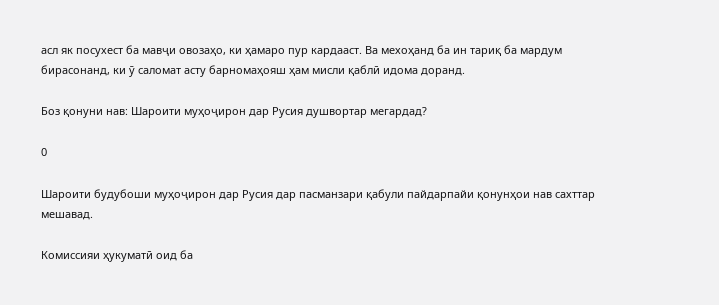асл як посухест ба мавҷи овозаҳо, ки ҳамаро пур кардааст. Ва мехоҳанд ба ин тариқ ба мардум бирасонанд, ки ӯ саломат асту барномаҳояш ҳам мисли қаблӣ идома доранд.

Боз қонуни нав: Шароити муҳоҷирон дар Русия душвортар мегардад?

0

Шароити будубоши муҳоҷирон дар Русия дар пасманзари қабули пайдарпайи қонунҳои нав сахттар мешавад.

Комиссияи ҳукуматӣ оид ба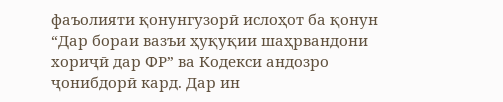фаъолияти қонунгузорӣ ислоҳот ба қонун “Дар бораи вазъи ҳуқуқии шаҳрвандони хориҷӣ дар ФР” ва Кодекси андозро ҷонибдорӣ кард. Дар ин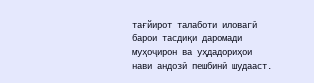тағйирот талаботи иловагӣ барои тасдиқи даромади муҳоҷирон ва уҳдадориҳои нави андозӣ пешбинӣ шудааст.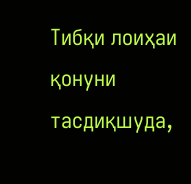Тибқи лоиҳаи қонуни тасдиқшуда,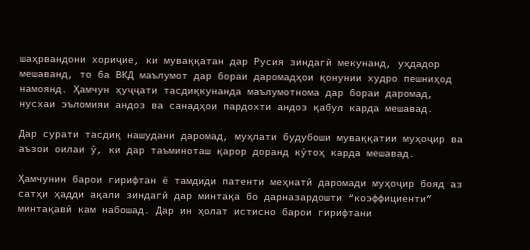шаҳрвандони хориҷие, ки муваққатан дар Русия зиндагӣ мекунанд, уҳдадор мешаванд, то ба ВКД маълумот дар бораи даромадҳои қонунии худро пешниҳод намоянд. Ҳамчун ҳуҷҷати тасдиқкунанда маълумотнома дар бораи даромад, нусхаи эъломияи андоз ва санадҳои пардохти андоз қабул карда мешавад.

Дар сурати тасдиқ нашудани даромад, муҳлати будубоши муваққатии муҳоҷир ва аъзои оилаи ӯ, ки дар таъминоташ қарор доранд кӯтоҳ карда мешавад.

Ҳамчунин барои гирифтан ё тамдиди патенти меҳнатӣ даромади муҳоҷир бояд аз сатҳи ҳадди ақали зиндагӣ дар минтақа бо дарназардошти “коэффициенти” минтақавӣ кам набошад. Дар ин ҳолат истисно барои гирифтани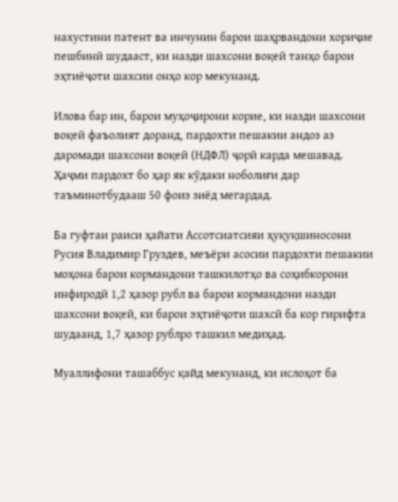нахустини патент ва инчунин барои шаҳрвандони хориҷие пешбинӣ шудааст, ки назди шахсони воқеӣ танҳо барои эҳтиёҷоти шахсии онҳо кор мекунанд.

Илова бар ин, барои муҳоҷирони корие, ки назди шахсони воқеӣ фаъолият доранд, пардохти пешакии андоз аз даромади шахсони воқеӣ (НДФЛ) ҷорӣ карда мешавад. Ҳаҷми пардохт бо ҳар як кӯдаки ноболиғи дар таъминотбудааш 50 фоиз зиёд мегардад.

Ба гуфтаи раиси ҳайати Ассотсиатсияи ҳуқуқшиносони Русия Владимир Груздев, меъёри асосии пардохти пешакии моҳона барои кормандони ташкилотҳо ва соҳибкорони инфиродӣ 1,2 ҳазор рубл ва барои кормандони назди шахсони воқеӣ, ки барои эҳтиёҷоти шахсӣ ба кор гирифта шудаанд, 1,7 ҳазор рублро ташкил медиҳад.

Муаллифони ташаббус қайд мекунанд, ки ислоҳот ба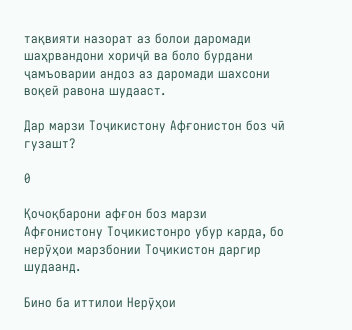тақвияти назорат аз болои даромади шаҳрвандони хориҷӣ ва боло бурдани ҷамъоварии андоз аз даромади шахсони воқеӣ равона шудааст.

Дар марзи Тоҷикистону Афғонистон боз чӣ гузашт?

0

Қочоқбарони афғон боз марзи Афғонистону Тоҷикистонро убур карда, бо нерӯҳои марзбонии Тоҷикистон даргир шудаанд.

Бино ба иттилои Нерӯҳои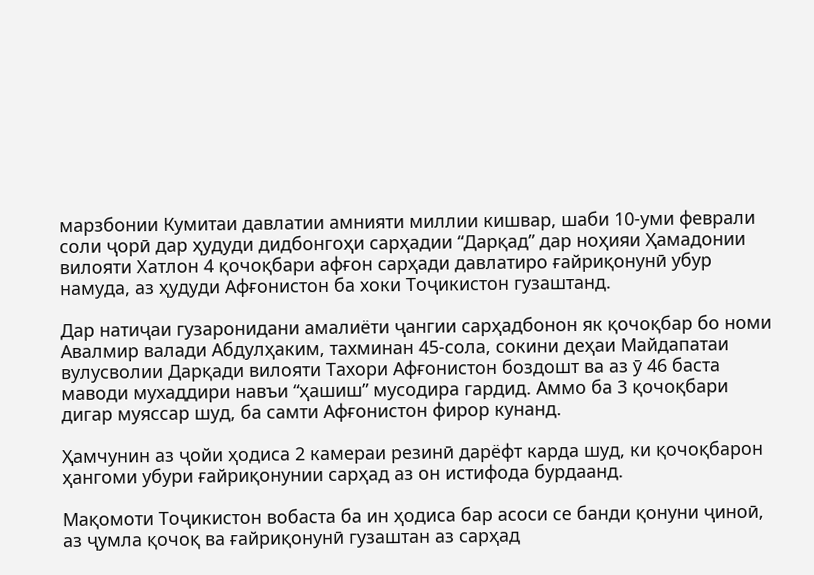марзбонии Кумитаи давлатии амнияти миллии кишвар, шаби 10-уми феврали соли ҷорӣ дар ҳудуди дидбонгоҳи сарҳадии “Дарқад” дар ноҳияи Ҳамадонии вилояти Хатлон 4 қочоқбари афғон сарҳади давлатиро ғайриқонунӣ убур намуда, аз ҳудуди Афғонистон ба хоки Тоҷикистон гузаштанд.

Дар натиҷаи гузаронидани амалиёти ҷангии сарҳадбонон як қочоқбар бо номи Авалмир валади Абдулҳаким, тахминан 45-сола, сокини деҳаи Майдапатаи вулусволии Дарқади вилояти Тахори Афғонистон боздошт ва аз ӯ 46 баста маводи мухаддири навъи “ҳашиш” мусодира гардид. Аммо ба 3 қочоқбари дигар муяссар шуд, ба самти Афғонистон фирор кунанд.

Ҳамчунин аз ҷойи ҳодиса 2 камераи резинӣ дарёфт карда шуд, ки қочоқбарон ҳангоми убури ғайриқонунии сарҳад аз он истифода бурдаанд.

Мақомоти Тоҷикистон вобаста ба ин ҳодиса бар асоси се банди қонуни ҷиноӣ, аз ҷумла қочоқ ва ғайриқонунӣ гузаштан аз сарҳад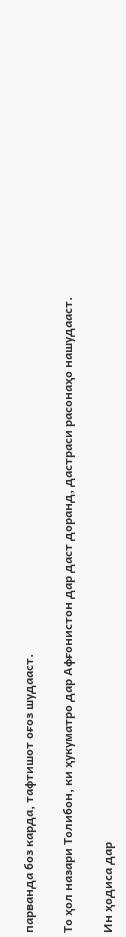парванда боз карда, тафтишот оғоз шудааст.

То ҳол назари Толибон, ки ҳукуматро дар Афғонистон дар даст доранд, дастраси расонаҳо нашудааст.

Ин ҳодиса дар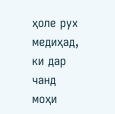ҳоле рух медиҳад, ки дар чанд моҳи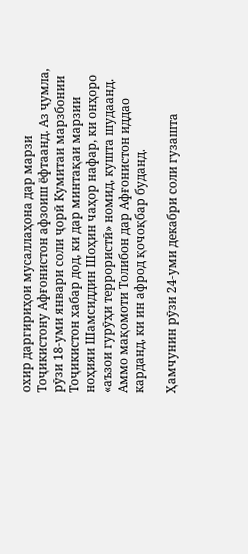охир даргириҳои мусаллаҳона дар марзи Тоҷикистону Афғонистон афзоиш ёфтаанд. Аз ҷумла, рӯзи 18-уми январи соли ҷорӣ Кумитаи марзбонии Тоҷикистон хабар дод, ки дар минтақаи марзии ноҳияи Шамсиддин Шоҳин чаҳор нафар, ки онҳоро «аъзои гурӯҳи террористӣ» номид, кушта шудаанд. Аммо мақомоти Толибон дар Афғонистон иддао карданд, ки ин афрод қочоқбар буданд.

Ҳамчунин рӯзи 24-уми декабри соли гузашта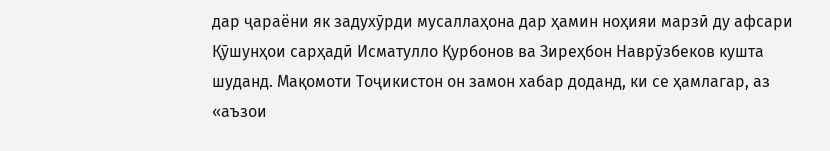дар ҷараёни як задухӯрди мусаллаҳона дар ҳамин ноҳияи марзӣ ду афсари Қӯшунҳои сарҳадӣ Исматулло Қурбонов ва Зиреҳбон Наврӯзбеков кушта шуданд. Мақомоти Тоҷикистон он замон хабар доданд, ки се ҳамлагар, аз «аъзои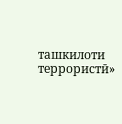ташкилоти террористӣ»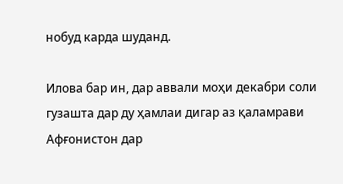нобуд карда шуданд.

Илова бар ин, дар аввали моҳи декабри соли гузашта дар ду ҳамлаи дигар аз қаламрави Афғонистон дар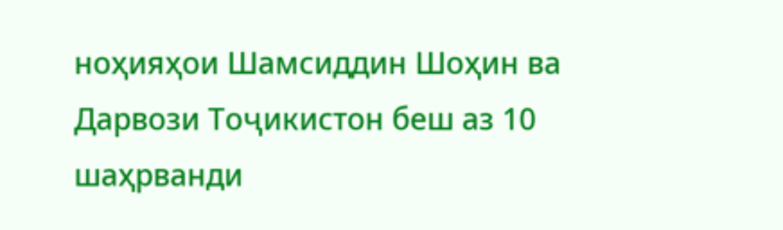ноҳияҳои Шамсиддин Шоҳин ва Дарвози Тоҷикистон беш аз 10 шаҳрванди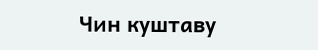Чин куштаву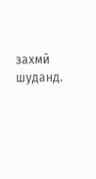захмӣ шуданд.